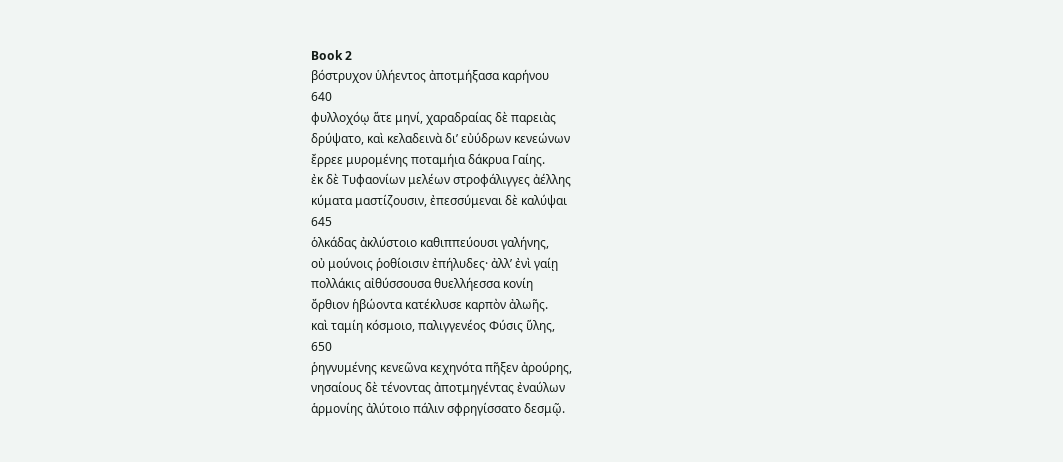Book 2
βόστρυχον ὑλήεντος ἀποτμήξασα καρήνου
640
φυλλοχόῳ ἅτε μηνί, χαραδραίας δὲ παρειὰς
δρύψατο, καὶ κελαδεινὰ διʼ εὐύδρων κενεώνων
ἔρρεε μυρομένης ποταμήια δάκρυα Γαίης.
ἐκ δὲ Τυφαονίων μελέων στροφάλιγγες ἀέλλης
κύματα μαστίζουσιν, ἐπεσσύμεναι δὲ καλύψαι
645
ὁλκάδας ἀκλύστοιο καθιππεύουσι γαλήνης,
οὐ μούνοις ῥοθίοισιν ἐπήλυδες· ἀλλʼ ἐνὶ γαίῃ
πολλάκις αἰθύσσουσα θυελλήεσσα κονίη
ὄρθιον ἡβώοντα κατέκλυσε καρπὸν ἀλωῆς.
καὶ ταμίη κόσμοιο, παλιγγενέος Φύσις ὕλης,
650
ῥηγνυμένης κενεῶνα κεχηνότα πῆξεν ἀρούρης,
νησαίους δὲ τένοντας ἀποτμηγέντας ἐναύλων
ἁρμονίης ἀλύτοιο πάλιν σφρηγίσσατο δεσμῷ.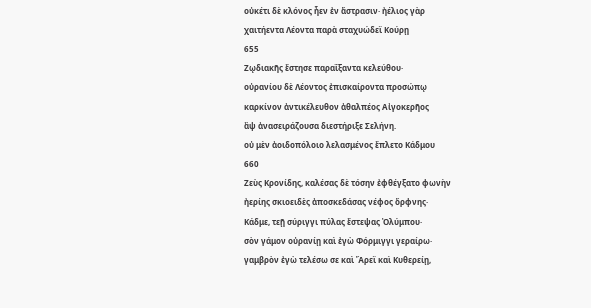οὐκέτι δὲ κλόνος ἦεν ἐν ἄστρασιν· ἠέλιος γὰρ
χαιτήεντα Λέοντα παρὰ σταχυώδεϊ Κούρῃ
655
Ζῳδιακῆς ἔστησε παραΐξαντα κελεύθου·
οὐρανίου δὲ Λέοντος ἐπισκαίροντα προσώπῳ
καρκίνον ἀντικέλευθον ἀθαλπέος Αἰγοκερῆος
ἂψ ἀνασειράζουσα διεστήριξε Σελήνη.
οὐ μὲν ἀοιδοπόλοιο λελασμένος ἔπλετο Κάδμου
660
Ζεὺς Κρονίδης, καλέσας δὲ τόσην ἐφθέγξατο φωνὴν
ἠερίης σκιοειδὲς ἀποσκεδάσας νέφος ὄρφνης·
Κάδμε, τεῇ σύριγγι πύλας ἔστεψας Ὀλύμπου·
σὸν γάμον οὐρανίῃ καὶ ἐγὼ Φόρμιγγι γεραίρω·
γαμβρὸν ἐγὼ τελέσω σε καὶ Ἄρεϊ καὶ Κυθερείῃ,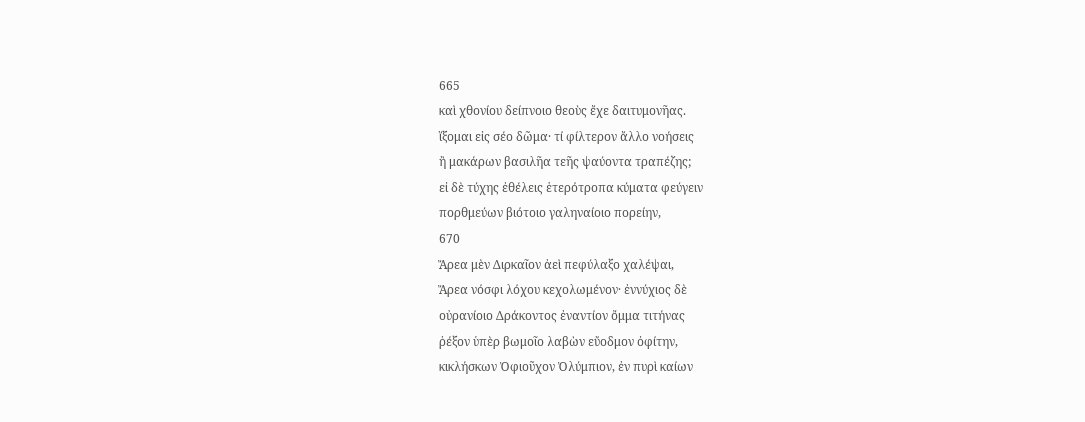665
καὶ χθονίου δείπνοιο θεοὺς ἔχε δαιτυμονῆας.
ἵξομαι εἰς σέο δῶμα· τί φίλτερον ἄλλο νοήσεις
ἢ μακάρων βασιλῆα τεῆς ψαύοντα τραπέζης;
εἰ δὲ τύχης ἐθέλεις ἑτερότροπα κύματα φεύγειν
πορθμεύων βιότοιο γαληναίοιο πορείην,
670
Ἄρεα μὲν Διρκαῖον ἀεὶ πεφύλαξο χαλέψαι,
Ἄρεα νόσφι λόχου κεχολωμένον· ἐννύχιος δὲ
οὐρανίοιο Δράκοντος ἐναντίον ὄμμα τιτήνας
ῥέξον ὑπὲρ βωμοῖο λαβὼν εὔοδμον ὀφίτην,
κικλήσκων Ὀφιοῦχον Ὀλύμπιον, ἐν πυρὶ καίων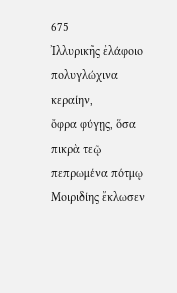675
Ἰλλυρικῆς ἐλάφοιο πολυγλώχινα κεραίην,
ὄφρα φύγῃς, ὅσα πικρὰ τεῷ πεπρωμένα πότμῳ
Μοιριδίης ἔκλωσεν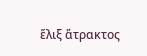ἕλιξ ἄτρακτος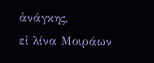ἀνάγκης,
εἰ λίνα Μοιράων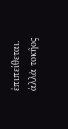ἐπιπείθεται. ἀλλὰ τοκῆος